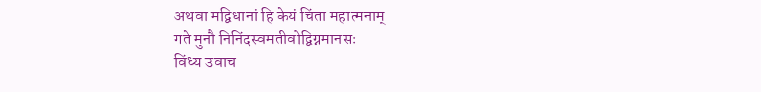अथवा मद्विधानां हि केयं चिंता महात्मनाम्
गते मुनौ निनिंदस्वमतीवोद्विग्नमानसः
विंध्य उवाच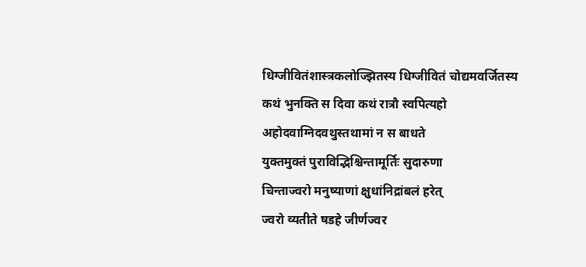धिग्जीवितंशास्त्रकलोज्झितस्य धिग्जीवितं चोद्यमवर्जितस्य
कथं भुनक्ति स दिवा कथं रात्रौ स्वपित्यहो
अहोदवाग्निदवथुस्तथामां न स बाधते
युक्तमुक्तं पुराविद्भिश्चिन्तामूर्तिः सुदारुणा
चिन्ताज्वरो मनुष्याणां क्षुधांनिद्रांबलं हरेत्
ज्वरो व्यतीते षडहे जीर्णज्वर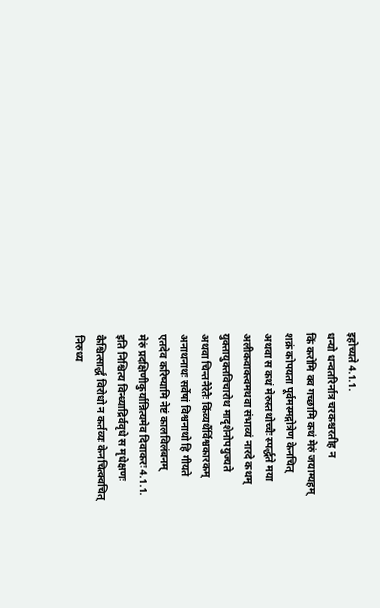इहोच्यते 4.1.1.
धन्यो धन्वतरिर्नात्र चरकश्चरतीह न
किं करोमि क्व गच्छामि कथं मेरुं जयाम्यहम्
शक्रं कोपयता पूर्वमस्मद्गोत्रेण केनचित्
अथवा स कथं मेरुस्तथोच्चैः स्पर्द्धते मया
अलीकवाक्त्वमथवा संभाव्यं नारदे कथम्
युक्तायुक्तविचारोथ मादृशेनोपयुज्यते
अथवा चिन्तनैरेतैः किंव्यर्थैर्विश्वकारकम्
अनाथनाथः सर्वेषां विश्वनाथो हि गीयते
एतदेव करिष्यामि नेष्टं कालविलंबनम्
मेरुं प्रदक्षिणीकुर्यान्नित्यमेव दिवाकरः 4.1.1.
इति निश्चित्य विन्ध्याद्रिर्ववृधे स मृधेक्षणः
कैश्चित्सार्द्धं विरोधो न कर्तव्यः केनचित्क्वचित्
निरुध्य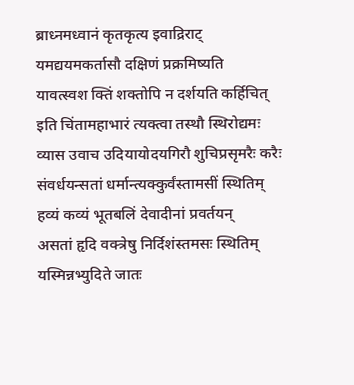ब्राध्नमध्वानं कृतकृत्य इवाद्रिराट्
यमद्ययमकर्तासौ दक्षिणं प्रक्रमिष्यति
यावत्स्वश क्तिं शक्तोपि न दर्शयति कर्हिचित्
इति चिंतामहाभारं त्यक्त्वा तस्थौ स्थिरोद्यमः
व्यास उवाच उदियायोदयगिरौ शुचिप्रसृमरैः करैः
संवर्धयन्सतां धर्मान्त्यक्कुर्वंस्तामसीं स्थितिम्
हव्यं कव्यं भूतबलिं देवादीनां प्रवर्तयन्
असतां हृदि वक्त्रेषु निर्दिशंस्तमसः स्थितिम्
यस्मिन्नभ्युदिते जातः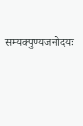सम्यक्पुण्यजनोदयः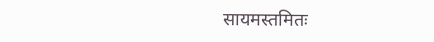सायमस्तमितः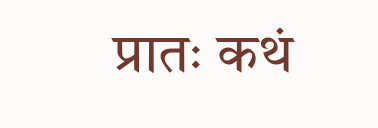प्रातः कथं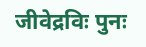जीवेद्रविः पुनः